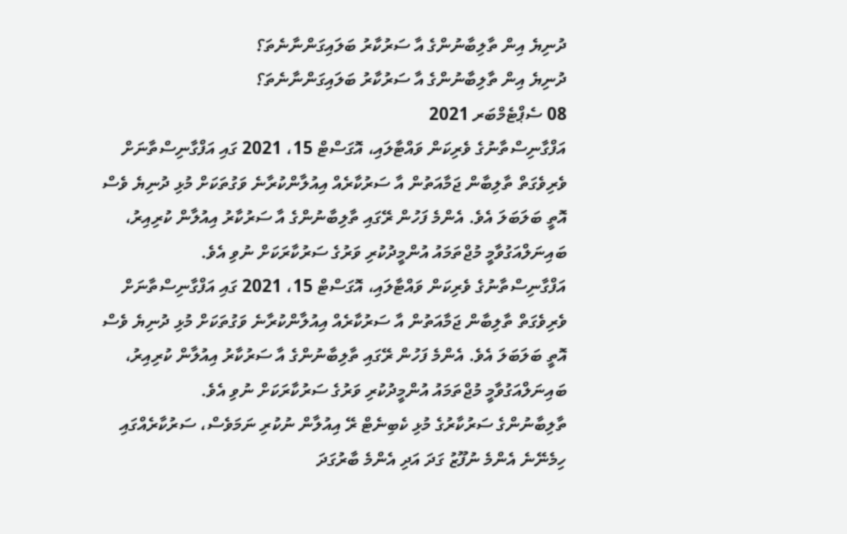ދުނިޔެ އިން ތާލިބާނުންގެ އާ ސަރުކާރު ބަލައިގަންނާނެތަ؟
ދުނިޔެ އިން ތާލިބާނުންގެ އާ ސަރުކާރު ބަލައިގަންނާނެތަ؟
08 ސެޕްޓެމްބަރ 2021
އަފްގާނިސްތާނުގެ ވެރިކަން ވައްޓާލައި، އޮގަސްޓް 15، 2021 ގައި އަފްގާނިސްތާނަށް ވެރިވެގަތް ތާލިބާން ޖަމާއަތުން އާ ސަރުކާރެއް އިއުލާންކުރާނެ ވަގުތަކަށް މުޅި ދުނިޔެ ވެސް އޮތީ ބަލަބަލަ އެވެ. އެންމެ ފަހުން ރޭގައި ތާލިބާނުންގެ އާ ސަރުކާރު އިއުލާން ކުރިއިރު، ބައިނަލްއަގުވާމީ މުޖްތަމައު އުންމީދުކުރި ވަރުގެ ސަރުކާރަކަށް ނުވި އެވެ.
އަފްގާނިސްތާނުގެ ވެރިކަން ވައްޓާލައި، އޮގަސްޓް 15، 2021 ގައި އަފްގާނިސްތާނަށް ވެރިވެގަތް ތާލިބާން ޖަމާއަތުން އާ ސަރުކާރެއް އިއުލާންކުރާނެ ވަގުތަކަށް މުޅި ދުނިޔެ ވެސް އޮތީ ބަލަބަލަ އެވެ. އެންމެ ފަހުން ރޭގައި ތާލިބާނުންގެ އާ ސަރުކާރު އިއުލާން ކުރިއިރު، ބައިނަލްއަގުވާމީ މުޖްތަމައު އުންމީދުކުރި ވަރުގެ ސަރުކާރަކަށް ނުވި އެވެ.
ތާލިބާނުންގެ ސަރުކާރުގެ މުޅި ކެބިނެޓް ރޭ އިއުލާން ނުކުރި ނަމަވެސް، ސަރުކާރެއްގައި ހިމެނޭނެ އެންމެ ނުފޫޒު ގަދަ އަދި އެންމެ ބާރުގަދަ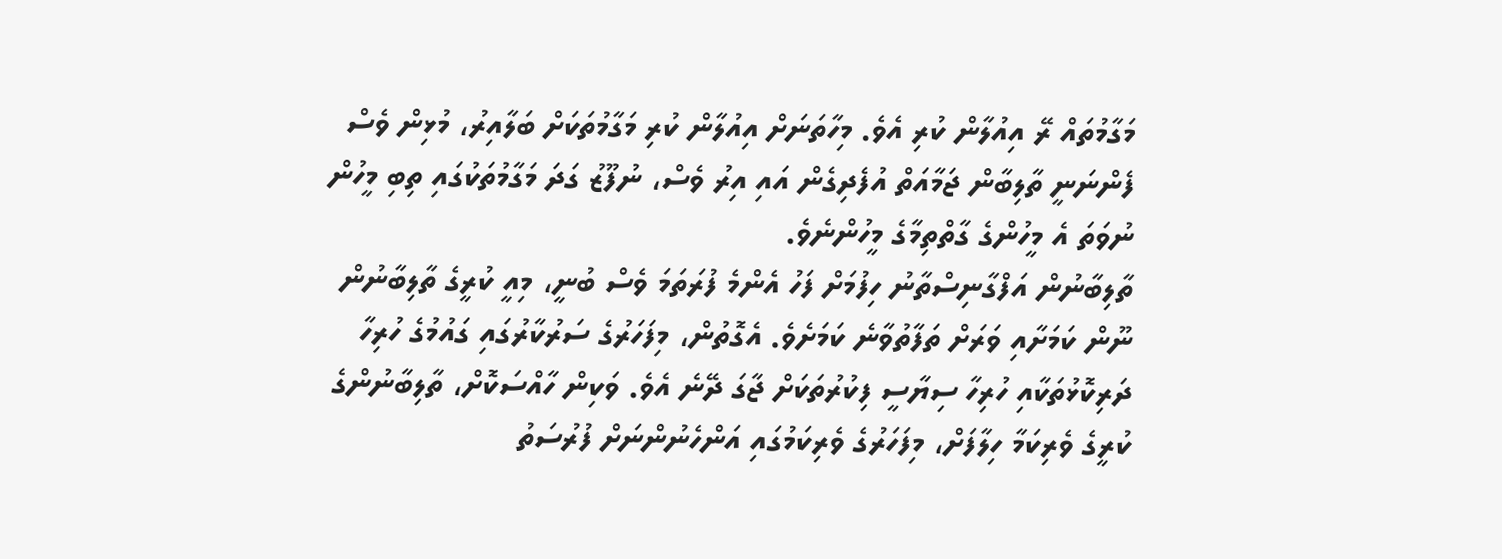މަގާމުތައް ރޭ އިއުލާން ކުރި އެވެ. މިހާތަނަށް އިއުލާން ކުރި މަގާމުތަކަށް ބަލާއިރު، މުޅިން ވެސް ފެންނަނީ ތާލިބާން ޖަމާއަތް އުފެދިގެން އައި އިރު ވެސް، ނުފޫޒު ގަދަ މަގާމުތަކުގައި ތިބި މީހުން ނުވަތަ އެ މީހުންގެ ގާތްތިމާގެ މީހުންނެވެ.
ތާލިބާނުން އަފްގާނިސްތާނު ހިފުމަށް ފަހު އެންމެ ފުރަތަމަ ވެސް ބުނީ، މިއީ ކުރީގެ ތާލިބާނުން ނޫން ކަމަށާއި ވަރަށް ތަފާތުވާނެ ކަމަށެވެ. އެގޮތުން، މިފަހަރުގެ ސަރުކާރުގައި ގައުމުގެ ހުރިހާ ދަރިކޮޅުތަކާއި ހުރިހާ ސިޔާސީ ފިކުރުތަކަށް ޖާގަ ދޭނެ އެވެ. ވަކިން ހާއްސަކޮށް، ތާލިބާނުންގެ ކުރީގެ ވެރިކަމާ ހިލާފަށް، މިފަހަރުގެ ވެރިކަމުގައި އަންހެނުންނަށް ފުރުސަތު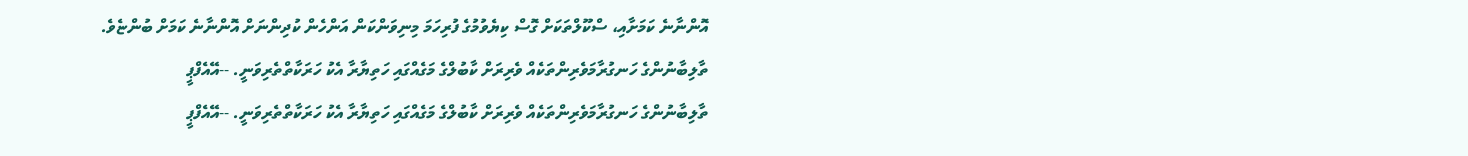އޮންނާނެ ކަމަށާއި، ސްކޫލްތަކަށް ގޮސް ކިޔެވުމުގެ ފުރިހަމަ މިނިވަންކަން އަންހެން ކުދިންނަށް އޮންނާނެ ކަމަށް ބުންޏެވެ.
ތާލިބާނުންގެ ހަނގުރާމަވެރިންތަކެއް ވެރިރަށް ކާބުލްގެ މަގެއްގައި ހަތިޔާރާ އެކު ހަރަކާތްތެރިވަނީ. --އޭއެފްޕީ
ތާލިބާނުންގެ ހަނގުރާމަވެރިންތަކެއް ވެރިރަށް ކާބުލްގެ މަގެއްގައި ހަތިޔާރާ އެކު ހަރަކާތްތެރިވަނީ. --އޭއެފްޕީ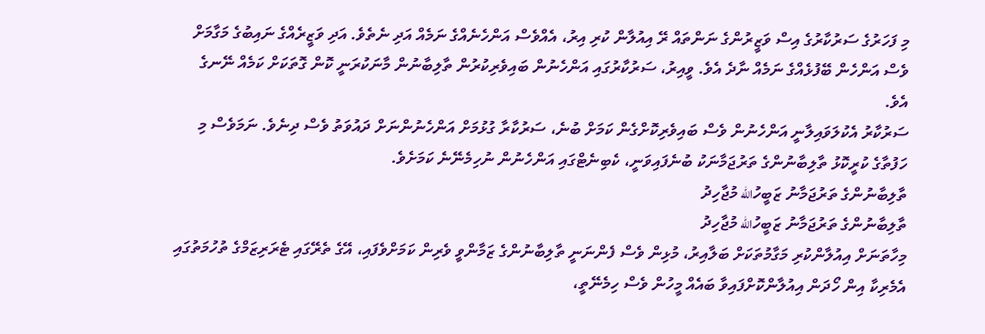މި ފަހަރުގެ ސަރުކާރުގެ އިސް ވަޒީރުންގެ ނަންތައް ރޭ އިއުލާން ކުރި އިރު، އެއްވެސް އަންހެނެއްގެ ނަމެއް އަދި ނެތެވެ. އަދި ވަޒީރެއްގެ ނައިބުގެ މަގާމަށް ވެސް އަންހެން ބޭފުޅެއްގެ ނަމެއް ނާދެ އެވެ. ވީއިރު، ސަރުކާރުގައި އަންހެނުން ބައިވެރިކުރުން ތާލިބާނުން މާނަކުރަނީ ކޮން ގޮތަކަށް ކަމެއް ނޭނގެ އެވެ.
ސަރުކާރު އެކުލަވައިލާނީ އަންހެނުން ވެސް ބައިވެރިކޮށްގެން ކަމަށް ބުނެ، ސަރުކާރާ ގުޅުމަށް އަންހެނުންނަށް ދައުވަތު ވެސް ދިނެވެ. ނަމަވެސް މި ހަފުތާގެ ކުރީކޮޅު ތާލިބާނުންގެ ތަރުޖަމާނަކު ބުނެފައިވަނީ، ކެބިނެޓްގައި އަންހެނުން ނުހިމެނޭނެ ކަމަށެވެ.
ތާލިބާނުންގެ ތަރުޖަމާނު ޒަބީހުالله މުޖާހިދު
ތާލިބާނުންގެ ތަރުޖަމާނު ޒަބީހުالله މުޖާހިދު
މިހާތަނަށް އިއުލާންކުރި މަގާމުތަކަށް ބަލާއިރު، މުޅިން ވެސް ފެންނަނީ ތާލިބާނުންގެ ޒަމާންވީ ވެރިން ކަމަށްވެފައި، އޭގެ ތެރޭގައި ޓެރަރިޒަމްގެ ތުހުމަތުގައި އެމެރިކާ އިން ހޯދަން އިއުލާންކޮށްފައިވާ ބައެއް މީހުން ވެސް ހިމެނޭތީ،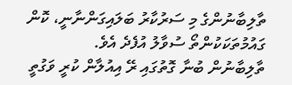ތާލިބާނުންގެ މި ސަރުކާރު ބަލައިގަންނާނީ، ކޮން ގައުމުތަކަކުންތޯ ސުވާލު އުފެދެ އެވެ.
ތާލިބާނުން ބުނާ ގޮތުގައި ރޭ އިއުލާން ކުރީ ވަގުތީ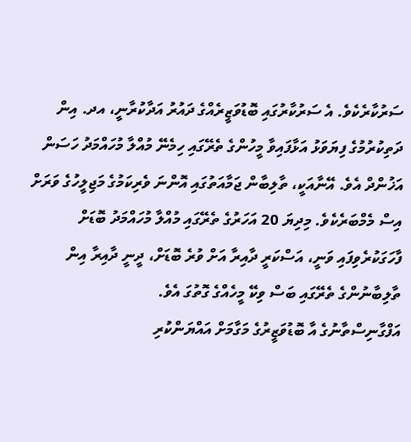ސަރުކާރެކެވެ. އެ ސަރުކާރުގައި ބޮޑުވަޒީރެއްގެ ދައުރު އަދާކުރާނީ، އދ. އިން ދަތިކުރުމުގެ ފިޔަވަޅު އަޅާފައިވާ މީހުންގެ ތެރޭގައި ހިމެނޭ މުއްލާ މުހައްމަދު ހަސަން އަޚުންދް އެވެ. އޭނާއަކީ، ތާލިބާން ޖަމާއަތުގައި އޮންނަ ވެރިކަމުގެ މަޖިލީހުގެ ވަރަށް އިސް މެމްބަރެކެވެ. މިދިޔަ 20 އަހަރުގެ ތެރޭގައި މުއްލާ މުހައްމަދު ބޮޑަށް ފާހަގަކުރެވިފައި ވަނީ، އަސްކަރީ ދާއިރާ އަށް ވުރެ ބޮޑަށް، ދީނީ ދާއިރާ އިން ތާލިބާނުންގެ ތެރޭގައި ބަސް ވިކޭ މީހެއްގެ ގޮތުގަ އެވެ.
އަފްގާނިސްތާނުގެ އާ ބޮޑުވަޒީރުގެ މަގާމަށް އައްޔަންކުރި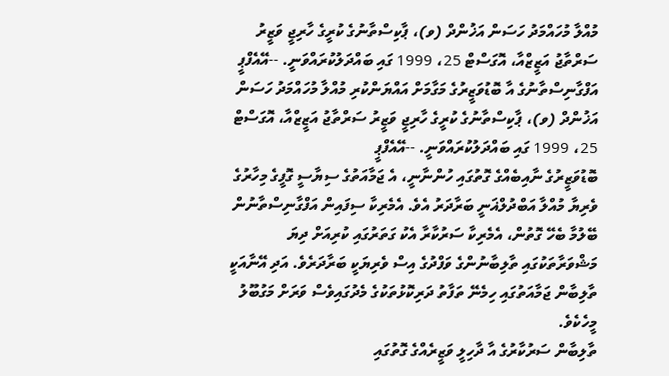މުއްލާ މުހައްމަދު ހަސަން އަޚުންދް (ވ)، ޕާކިސްތާނުގެ ކުރީގެ ހާރިޖީ ވަޒީރު ސަރްތާޖު އަޒީޒްއާ، އޮގަސްޓް 25، 1999 ގައި ބައްދަލުކުރައްވަނީ. --އޭއެފްޕީ
އަފްގާނިސްތާނުގެ އާ ބޮޑުވަޒީރުގެ މަގާމަށް އައްޔަންކުރި މުއްލާ މުހައްމަދު ހަސަން އަޚުންދް (ވ)، ޕާކިސްތާނުގެ ކުރީގެ ހާރިޖީ ވަޒީރު ސަރްތާޖު އަޒީޒްއާ، އޮގަސްޓް 25، 1999 ގައި ބައްދަލުކުރައްވަނީ. --އޭއެފްޕީ
ބޮޑުވަޒީރުގެ ނާއިބެއްގެ ގޮތުގައި ހުންނާނީ، އެ ޖަމާއަތުގެ ސިޔާސީ ގޮފީގެ މިހާރުގެ ވެރިޔާ މުއްލާ އަބްދުލްޣަނީ ބަރާދަރު އެވެ. އެމެރިކާ ސިފައިން އަފްގާނިސްތާނުން ބޭލުމާ ބެހޭ ގޮތުން، އެމެރިކާ ސަރުކާރާ އެކު ގަތަރުގައި ކުރިއަށް ދިޔަ މަޝްވަރާތަކުގައި ތާލިބާނުންގެ ވަފްދުގެ އިސް ވެރިޔަކީ ބަރާދަރެވެ. އަދި އޭނާއަކީ ތާލިބާން ޖަމާއަތުގައި ހިމެނޭ ތަފާތު ދަރިކޮޅުތަކުގެ މެދުގައިވެސް ވަރަށް މަގުބޫލު މީހެކެވެ.
ތާލިބާން ސަރުކާރުގެ އާ ދާހިލީ ވަޒީރެއްގެ ގޮތުގައި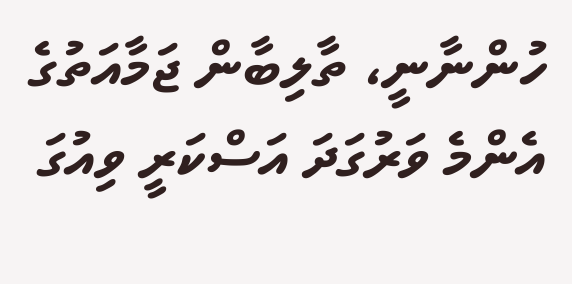ހުންނާނީ، ތާލިބާން ޖަމާއަތުގެ އެންމެ ވަރުގަދަ އަސްކަރީ ވިއުގަ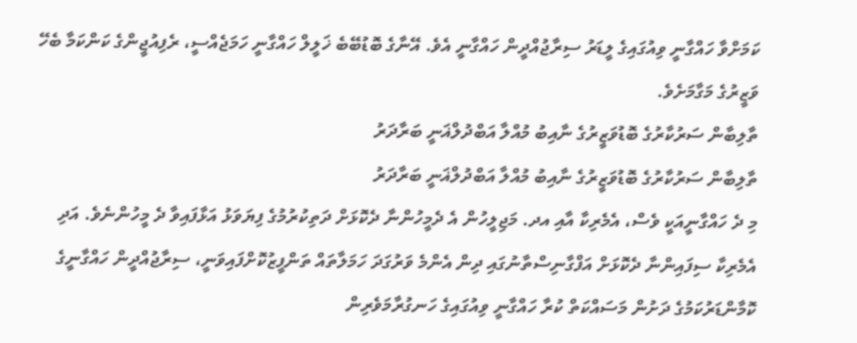ކަމަށްވާ ހައްގާނީ ވިއުގައިގެ ލީޑަރު ސިރާޖުއްދީން ހައްގާނީ އެވެ. އޭނާގެ ބޮޑުބޭބެ ޚަލީލް ހައްގާނީ ހަމަޖެއްސީ، ރެފިއުޖީންގެ ކަންކަމާ ބެހޭ ވަޒީރުގެ މަގާމަށެވެ.
ތާލިބާން ސަރުކާރުގެ ބޮޑުވަޒީރުގެ ނާއިބު މުއްލާ އަބްދުލްޣަނީ ބަރާދަރު
ތާލިބާން ސަރުކާރުގެ ބޮޑުވަޒީރުގެ ނާއިބު މުއްލާ އަބްދުލްޣަނީ ބަރާދަރު
މި ދެ ހައްގާނީއަކީ ވެސް، އެމެރިކާ އާއި އދ. މަޖިލީހުން އެ ދެމީހުންނާ ދެކޮޅަށް ދަތިކުރުމުގެ ފިޔަވަޅު އަޅާފައިވާ ދެ މީހުންނެވެ. އަދި އެމެރިކާ ސިފައިންނާ ދެކޮޅަށް އަފްގާނިސްތާނުގައި ދިން އެންމެ ވަރުގަދަ ހަމަލާތައް ތަންފީޒުކޮށްފައިވަނީ، ސިރާޖުއްދީން ހައްގާނީގެ ކޮމާންޑަރުކަމުގެ ދަށުން މަސައްކަތް ކުރާ ހައްގާނީ ވިއުގައިގެ ހަނގުރާމަވެރިން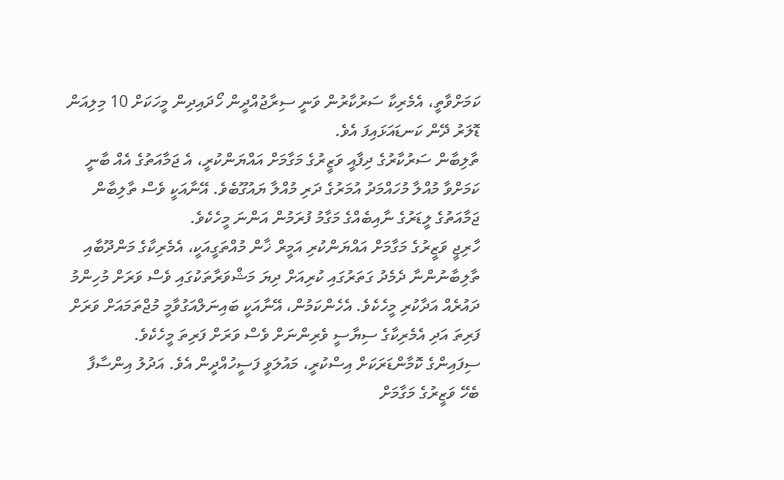ކަމަށްވާތީ، އެމެރިކާ ސަރުކާރުން ވަނީ ސިރާޖުއްދީން ހޯދައިދިން މީހަކަށް 10 މިލިއަން ޑޮލަރު ދޭން ކަނޑައަޅައިފަ އެވެ.
ތާލިބާން ސަރުކާރުގެ ދިފާއީ ވަޒީރުގެ މަގާމަށް އައްޔަންކުރީ، އެ ޖަމާއަތުގެ އެއް ބާނީ ކަމަށްވާ މުއްލާ މުހައްމަދު އުމަރުގެ ދަރި މުއްލާ ޔައުގޫބެވެ. އޭނާއަކީ ވެސް ތާލިބާން ޖަމާއަތުގެ ލީޑަރުގެ ނާއިބެއްގެ މަގާމު ފުރަމުން އަންނަ މީހެކެވެ.
ހާރިޖީ ވަޒީރުގެ މަގާމަށް އައްޔަންކުރި އަމީރް ޚާން މުއްތަގީއަކީ، އެމެރިކާގެ މަންދޫބާއި ތާލިބާނުންނާ ދެމެދު ގަތަރުގައި ކުރިއަށް ދިޔަ މަޝްވަރާތަކުގައި ވެސް ވަރަށް މުހިންމު ދައުރެއް އަދާކުރި މީހެކެވެ. އެހެންކަމުން، އޭނާއަކީ ބައިނަލްއަގުވާމީ މުޖްތަމައަށް ވަރަށް ފަރިތަ އަދި އެމެރިކާގެ ސިޔާސީ ވެރިންނަށް ވެސް ވަރަށް ފަރިތަ މީހެކެވެ.
ސިފައިންގެ ކޮމާންޑަރަކަށް އިސްކުރީ، މައުލަވީ ފަސީހުއްދީން އެވެ. އަދުލު އިންސާފާ ބެހޭ ވަޒީރުގެ މަގާމަށް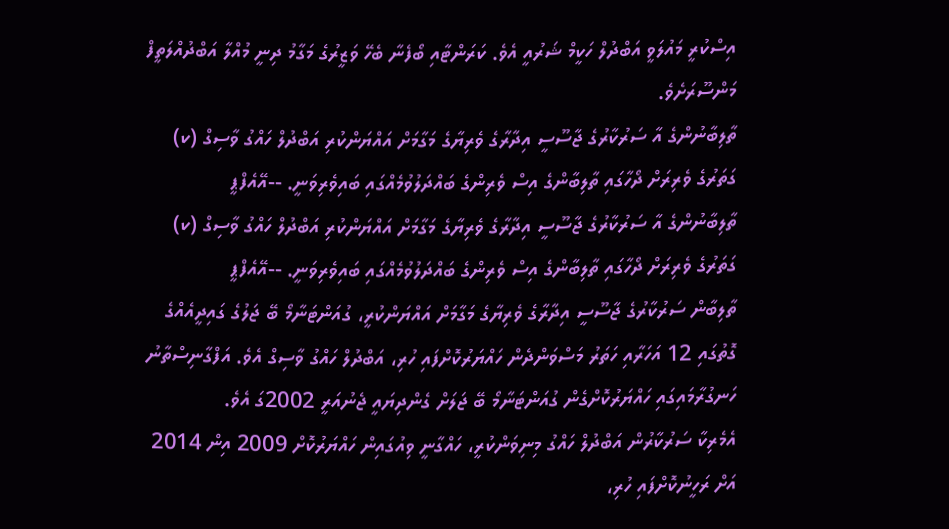އިސްކުރީ މައުލަވީ އަބްދުލް ހަކީމް ޝަރުއީ އެވެ. ކަރަންޓާއި ބޯފެނާ ބެހޭ ވަޒީރުގެ މަގާމު ދިނީ މުއްލާ އަބްދުއްލަތީފް މަންސޫރަށެވެ.
ތާލިބާނުންގެ އާ ސަރުކާރުގެ ޖާސޫސީ އިދާރާގެ ވެރިޔާގެ މަގާމަށް އައްޔަންކުރި އަބްދުލް ހައްގު ވާސިގް (ކ) ގަތަރުގެ ވެރިރަށް ދޯހާގައި ތާލިބާންގެ އިސް ވެރިންގެ ބައްދަލުވުމެއްގައި ބައިވެރިވަނީ. --އޭއެފްޕީ
ތާލިބާނުންގެ އާ ސަރުކާރުގެ ޖާސޫސީ އިދާރާގެ ވެރިޔާގެ މަގާމަށް އައްޔަންކުރި އަބްދުލް ހައްގު ވާސިގް (ކ) ގަތަރުގެ ވެރިރަށް ދޯހާގައި ތާލިބާންގެ އިސް ވެރިންގެ ބައްދަލުވުމެއްގައި ބައިވެރިވަނީ. --އޭއެފްޕީ
ތާލިބާން ސަރުކާރުގެ ޖާސޫސީ އިދާރާގެ ވެރިޔާގެ މަގާމަށް އައްޔަންކުރީ، ގުއަންޓަނާމޯ ބޭ ޖަލުގެ ގައިދީއެއްގެ ގޮތުގައި 12 އަހަރާއި ހަތަރު މަސްވަންދެން ހައްޔަރުކޮށްފައި ހުރި، އަބްދުލް ހައްގު ވާސިގް އެވެ. އަފްގާނިސްތާނު ހަނގުރާމައިގައި ހައްޔަރުކޮށްގެން ގުއަންޓަނާމޯ ބޭ ޖަލަށް ގެންދިޔައީ ޖެނުއަރީ 2002ގަ އެވެ.
އެމެރިކާ ސަރުކާރުން އަބްދުލް ހައްގު މިނިވަންކުރީ، ހައްގާނީ ވިއުގައިން ހައްޔަރުކޮށް 2009 އިން 2014 އަށް ރަހީނުކޮށްފައި ހުރި،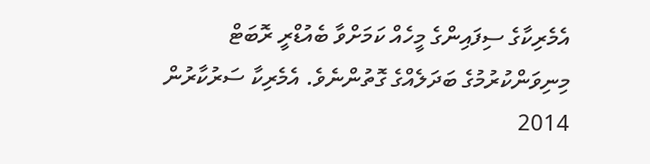އެމެރިކާގެ ސިފައިންގެ މީހެއް ކަމަށްވާ ބެއުޑްރީ ރޮބަޓް މިނިވަންކުރުމުގެ ބަދަލެއްގެ ގޮތުންނެވެ. އެމެރިކާ ސަރުކާރުން 2014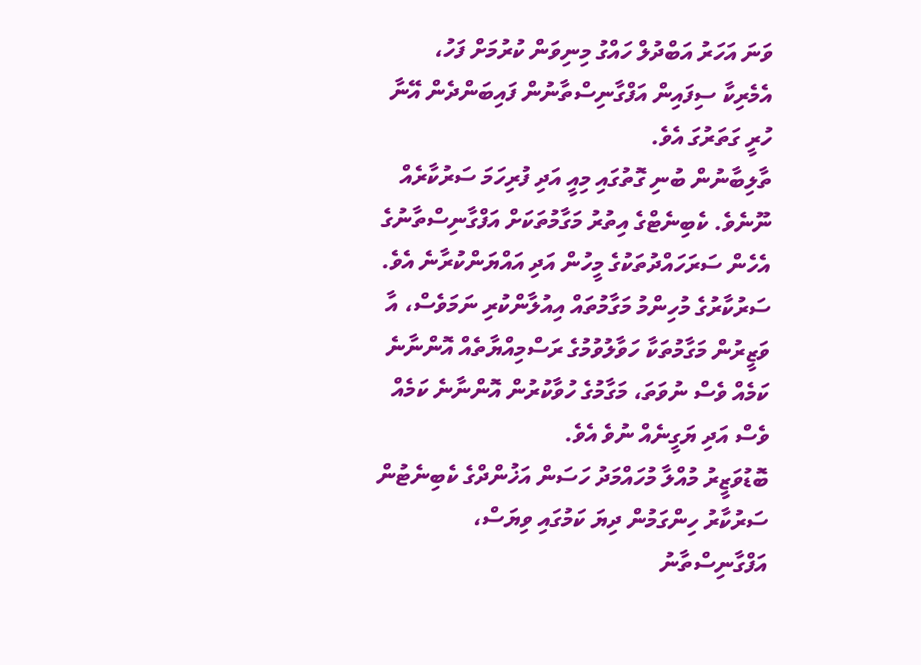ވަނަ އަހަރު އަބްދުލް ހައްގު މިނިވަން ކުރުމަށް ފަހު، އެމެރިކާ ސިފައިން އަފްގާނިސްތާނުން ފައިބަންދެން އޭނާ ހުރީ ގަތަރުގަ އެވެ.
ތާލިބާނުން ބުނި ގޮތުގައި މިއީ އަދި ފުރިހަމަ ސަރުކާރެއް ނޫނެވެ. ކެބިނެޓްގެ އިތުރު މަގާމުތަކަށް އަފްގާނިސްތާނުގެ އެހެން ސަރަހައްދުތަކުގެ މީހުން އަދި އައްޔަންކުރާނެ އެވެ. ސަރުކާރުގެ މުހިންމު މަގާމުތައް އިއުލާންކުރި ނަމަވެސް، އާ ވަޒީރުން މަގާމުތަކާ ހަވާލުވުމުގެ ރަސްމިއްޔާތެއް އޮންނާނެ ކަމެއް ވެސް ނުވަތަ، މަގާމުގެ ހުވާކުރުން އޮންނާނެ ކަމެއް ވެސް އަދި ޔަގީނެއް ނުވެ އެވެ.
ބޮޑުވަޒީރު މުއްލާ މުހައްމަދު ހަސަން އަޚުންދްގެ ކެބިނެޓުން ސަރުކާރު ހިންގަމުން ދިޔަ ކަމުގައި ވިޔަސް، އަފްގާނިސްތާނު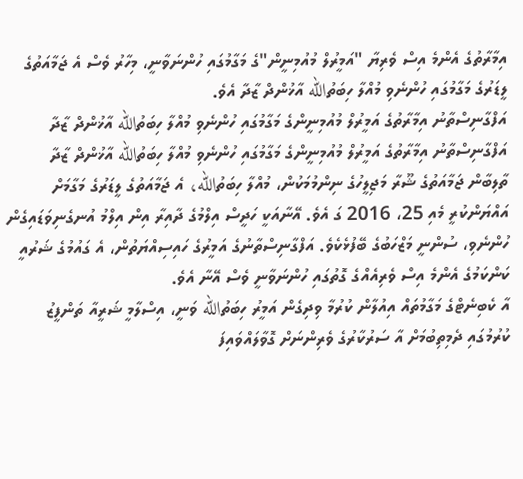އިމާރާތުގެ އެންމެ އިސް ވެރިޔާ "އަމީރުލް މުއުމިނީން"ގެ މަގާމުގައި ހުންނަވާނީ، މިހާރު ވެސް އެ ޖަމާއަތުގެ ލީޑަރުގެ މަގާމުގައި ހުންނެވި މުއްލާ ހިބަތުالله އާޚުންދް ޒާދާ އެވެ.
އަފްގާނިސްތާނު އިމާރާތުގެ އަމީރުލް މުއުމިނީންގެ މަގާމުގައި ހުންނެވި މުއްލާ ހިބަތުالله އާޚުންދް ޒާދާ
އަފްގާނިސްތާނު އިމާރާތުގެ އަމީރުލް މުއުމިނީންގެ މަގާމުގައި ހުންނެވި މުއްލާ ހިބަތުالله އާޚުންދް ޒާދާ
ތާލިބާން ޖަމާއަތުގެ ޝޫރާ މަޖިލީހުގެ ނިންމުމަކުން، މުއްލާ ހިބަތުالله، އެ ޖަމާއަތުގެ ލީޑަރުގެ މަގާމަށް އައްޔަންކުރީ މެއި 25، 2016 ގަ އެވެ. އޭނާއަކީ ހަދީސް އިލްމުގެ ދާއިރާ އިން އިލްމު އުނގެނިވަޑައިގެން ހުންނެވި، ސުންނީ މަޒްހަބުގެ ބޭފުޅެކެވެ. އަފްގާނިސްތާނުގެ އަމީރުގެ ހައިސިއްޔަތުން، އެ ގައުމުގެ ޝަރުއީ ކަންކަމުގެ އެންމެ އިސް ވެރިއެއްގެ ގޮތުގައި ހުންނަވާނީ ވެސް އޭނާ އެވެ.
އާ ކެބިނެޓްގެ މަގާމުތައް އިއުލާން ކުރުމާ ވިދިގެން އަމީރު ހިބަތުالله ވަނީ، އިސްލާމީ ޝަރީއާ ތަންފީޒު ކުރުމުގައި ދެމިތިބުމަށް އާ ސަރުކާރުގެ ވެރިންނަށް ގޮވާލައްވައިފަ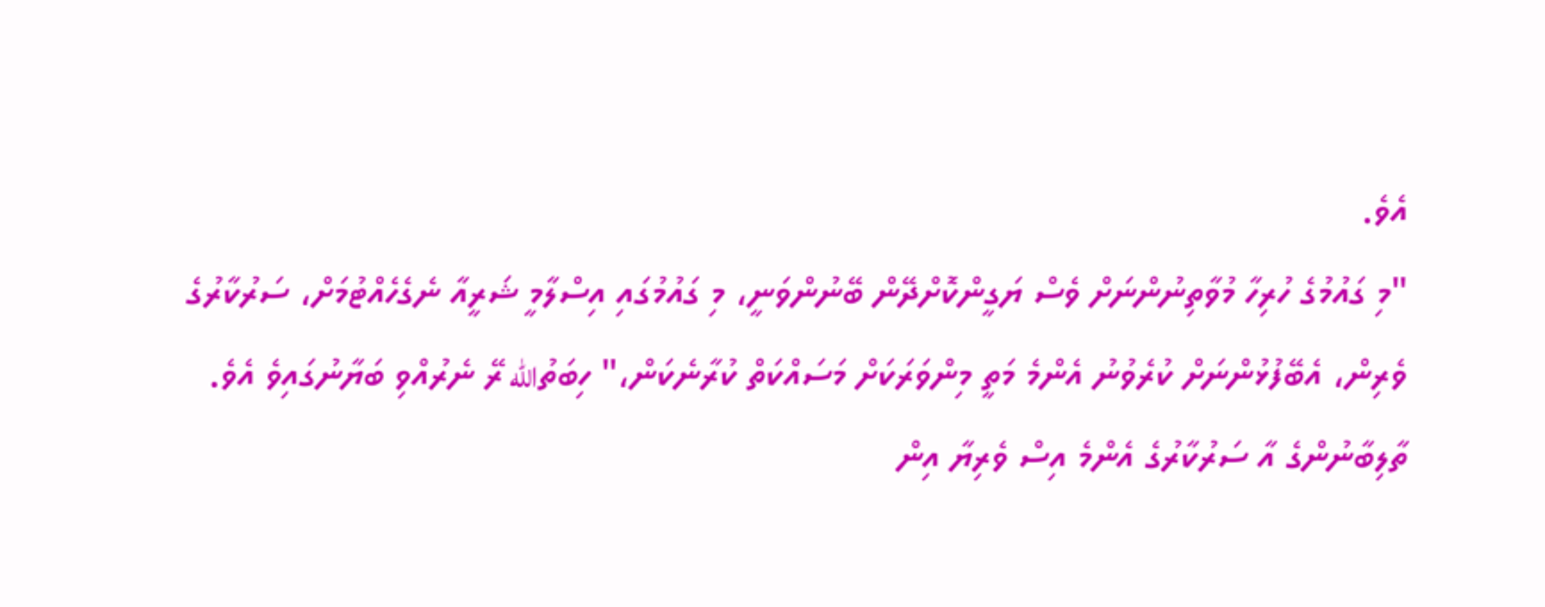އެވެ.
"މި ގައުމުގެ ހުރިހާ މުވާތިނުންނަށް ވެސް ޔަގީންކޮށްދޭން ބޭނުންވަނީ، މި ގައުމުގައި އިސްލާމީ ޝަރީއާ ނެގެހެއްޓުމަށް، ސަރުކާރުގެ ވެރިން، އެބޭފުޅުންނަށް ކުރެވުނު އެންމެ މަތީ މިންވަރަކަށް މަސައްކަތް ކުރާނެކަން،" ހިބަތުالله ރޭ ނެރުއްވި ބަޔާނުގައިވެ އެވެ.
ތާލިބާނުންގެ އާ ސަރުކާރުގެ އެންމެ އިސް ވެރިޔާ އިން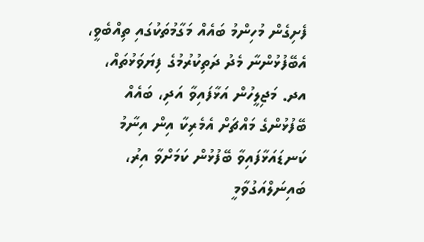ފެށިގެން މުހިންމު ބައެއް މަގާމުތަކުގައި ތިއްބެވީ، އެބޭފުޅުންނާ މެދު ދަތިކުރުމުގެ ފިޔަވަޅުތައް، އދ. މަޖިލީހުން އަޅާފައިވާ އަދި، ބައެއް ބޭފުޅުންގެ މައްޗަށް އެމެރިކާ އިން އިނާމު ކަނޑައަޅާފައިވާ ބޭފުޅުން ކަމަށްވާ އިރު، ބައިނަލްއަގުވާމީ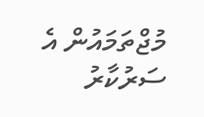މުޖްތަމައުން އެ ސަރުކާރު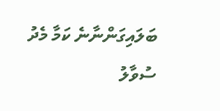ބަލައިގަންނާނެ ކަމާ މެދު ސުވާލު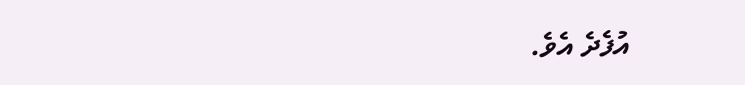އުފެދެ އެވެ.